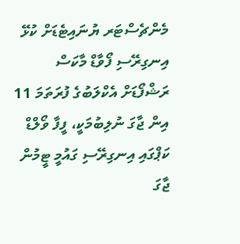މެންޗެސްޓަރ ޔުނައިޓެޑަށް ކުޅޭ އިނގިރޭސި ފޯވާޑް މާކަސް ރަޝްފޯޑަށް އެކްލަބުގެ ފުރަތަމަ 11 އިން ޖާގަ ނުލިބުމަކީ، ފީފާ ވޯލްޑް ކަޕްގައި އިނގިރޭސި ގައުމީ ޓީމުން ޖާގަ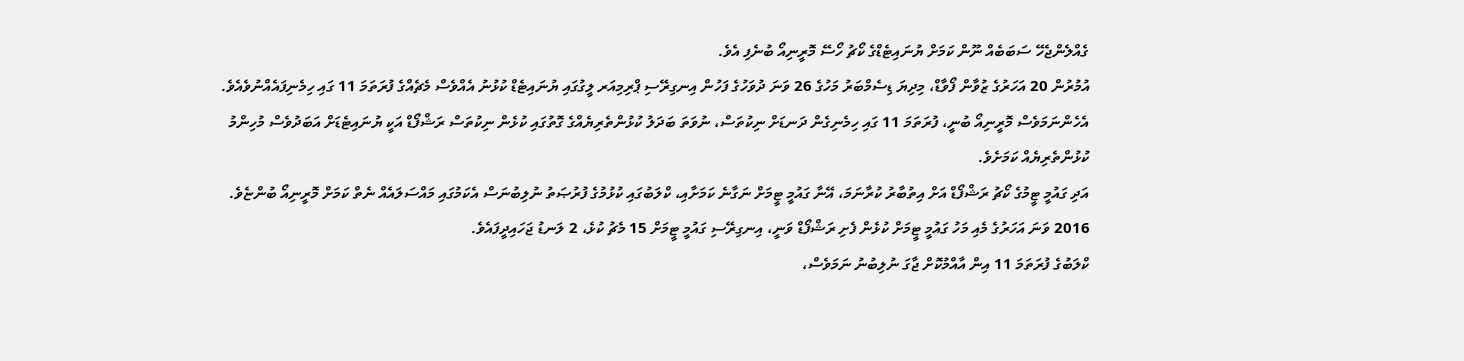ގެއްލެންޖެހޭ ސަބަބެއް ނޫން ކަމަށް ޔުނައިޓެޑްގެ ކޯޗު ހޯސޭ މޮރީނިއޯ ބުނެފި އެވެ.
އުމުރުން 20 އަހަރުގެ ޒުވާން ފޯވާޑް، މިދިޔަ ޑިސެމްބަރު މަހުގެ 26 ވަނަ ދުވަހުގެ ފަހުން އިނގިރޭސި ޕްރިމިއަރ ލީގުގައި ޔުނައިޓެޑް ކުޅުނު އެއްވެސް މެޗެއްގެ ފުރަތަމަ 11 ގައި ހިމެނިފައެއްނުވެއެވެ.
އެހެންނަމަވެސް މޮރީނިއޯ ބުނީ، ފުރަތަމަ 11 ގައި ހިމެނިގެން ދަނޑަށް ނިކުތަސް، ނުވަތަ ބަދަލު ކުޅުންތެރިޔެއްގެ ގޮތުގައި ކުޅެން ނިކުތަސް ރަޝްފޯޑް އަކީ ޔުނައިޓެޑަށް އަބަދުވެސް މުހިންމު ކުޅުންތެރިޔެއް ކަމަށެވެ.
އަދި ގައުމީ ޓީމުގެ ކޯޗު ރަޝްފޯޑް އަށް އިތުބާރު ކުރާނަމަ، އޭނާ ގައުމީ ޓީމަށް ނަގާނެ ކަމަށާއި، ކްލަބުގައި ކުޅުމުގެ ފުރުޞަތު ނުލިބުނަސް އެކަމުގައި މައްސަލައެއް ނެތް ކަމަށް މޮރީނިއޯ ބުންޏެވެ.
2016 ވަނަ އަހަރުގެ މެއި މަހު ގައުމީ ޓީމަށް ކުޅެން ފެށި ރަޝްފޯޑް ވަނީ، އިނގިރޭސި ގައުމީ ޓީމަށް 15 މެޗު ކުޅެ، 2 ލަނޑު ޖަހައިދީފައެވެ.
ކްލަބުގެ ފުރަތަމަ 11 އިން އާއްމުކޮށް ޖާގަ ނުލިބުނު ނަމަވެސް،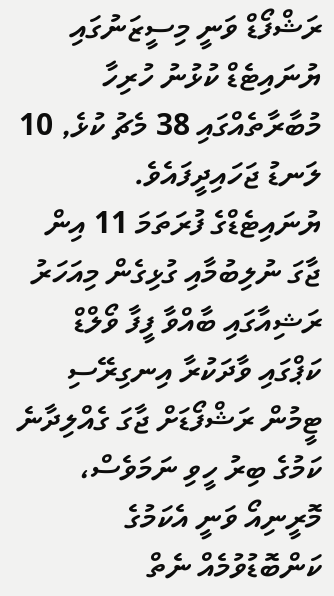ރަޝްފޯޑް ވަނީ މިސީޒަނުގައި ޔުނައިޓެޑް ކުޅުނު ހުރިހާ މުބާރާތެއްގައި 38 މެޗު ކުޅެ, 10 ލަނޑު ޖަހައިދީފައެވެ.
ޔުނައިޓެޑްގެ ފުރަތަމަ 11 އިން ޖާގަ ނުލިބުމާއި ގުޅިގެން މިއަހަރު ރަޝިއާގައި ބާއްވާ ފީފާ ވޯލްޑް ކަޕްގައި ވާދަކުރާ އިނގިރޭސި ޓީމުން ރަޝްފޯޑަށް ޖާގަ ގެއްލިދާނެ ކަމުގެ ބިރު ހީވި ނަމަވެސް، މޮރީނިއޯ ވަނީ އެކަމުގެ ކަންބޮޑުވުމެއް ނެތް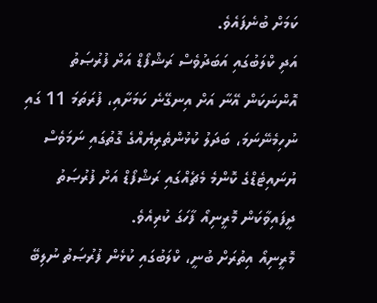ކަމަށް ބުނެފައެވެ.
އަދި ކްލަބުގައި އަބަދުވެސް ރަޝްފޯޑް އަށް ފުރުޞަތު އޮންނަކަން އޭނާ އަށް އިނގޭނެ ކަމަށާއި، ފުރަތަމަ 11 ގައި ނުހިމެނޭނަމަ، ބަދަލު ކުޅުންތެރިޔެއްގެ ގޮތުގައި ނަމަވެސް ޔުނައިޓެޑްގެ ކޮންމެ މެޗެއްގައި ރަޝްފޯޑް އަށް ފުރުޞަތު ދީފައިވާކަން މޮރީނިއޯ ފާހަގަ ކުރިއެވެ.
މޮރީނިއޯ އިތުރަށް ބުނީ، ކްލަބުގައި ކުޅެން ފުރުޞަތު ނުލިބޭ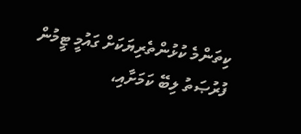ކިތަންމެ ކުޅުންތެރިޔަކަށް ގައުމީ ޓީމުން ފުރުޞަތު ލިބޭ ކަމަށާއި،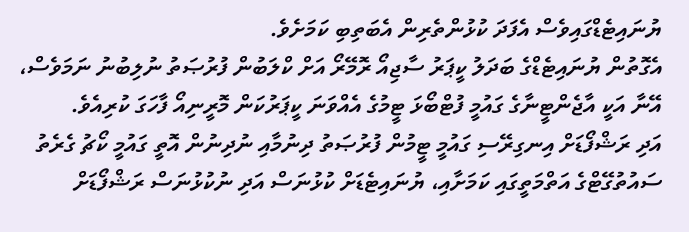ޔުނައިޓެޑްގައިވެސް އެފަދަ ކުޅުންތެރިން އެބަތިބި ކަމަށެވެ.
އެގޮތުން ޔުނައިޓެޑްގެ ބަދަލު ކީޕަރު ސާޖިއޯ ރޮމޭރޯ އަށް ކްލަބުން ފުރުޞަތު ނުލިބުނު ނަމަވެސް، އޭނާ އަކީ އާޖެންޓީނާގެ ގައުމީ ފުޓްބޯޅަ ޓީމުގެ އެއްވަނަ ކީޕަރުކަން މޮރީނިއޯ ފާހަގަ ކުރިއެވެ.
އަދި ރަޝްފޯޑަށް އިނގިރޭސި ގައުމީ ޓީމުން ފުރުޞަތު ދިނުމާއި ނުދިނުން އޮތީ ގައުމީ ކޯޗު ގެރެތު ސައުތުގޭޓްގެ އަތްމަތީގައި ކަމަށާއި، ޔުނައިޓެޑަށް ކުޅުނަސް އަދި ނުކުޅުނަސް ރަޝްފޯޑަށް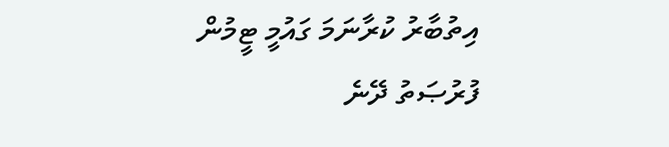އިތުބާރު ކުރާނަމަ ގައުމީ ޓީމުން ފުރުޞަތު ދޭނެ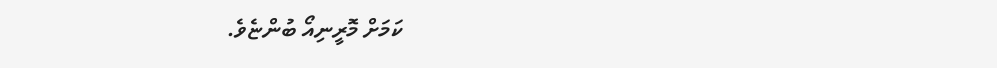ކަމަށް މޮރީނިއޯ ބުންޏެވެ.